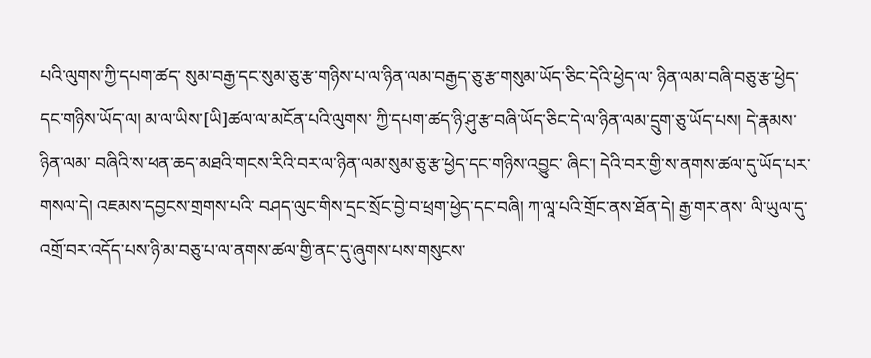པའི་ལུགས་ཀྱི་དཔག་ཚད་ སུམ་བརྒྱ་དང་སུམ་ཅུ་རྩ་གཉིས་པ་ལ་ཉིན་ལམ་བརྒྱད་ཅུ་རྩ་གསུམ་ཡོད་ཅིང་དེའི་ཕྱེད་ལ་ ཉིན་ལམ་བཞི་བཅུ་རྩ་ཕྱེད་དང་གཉིས་ཡོད་ལ། མ་ལ་ཡིས་[ཡི]ཚལ་ལ་མངོན་པའི་ལུགས་ ཀྱི་དཔག་ཚད་ཉི་ཤུ་རྩ་བཞི་ཡོད་ཅིང་དེ་ལ་ཉིན་ལམ་དྲུག་ཅུ་ཡོད་པས། དེ་རྣམས་ཉིན་ལམ་ བཞིའི་ས་ཕན་ཆད་མཐའི་གངས་རིའི་བར་ལ་ཉིན་ལམ་སུམ་ཅུ་རྩ་ཕྱེད་དང་གཉིས་འབྱུང་ ཞིང་། དེའི་བར་གྱི་ས་ནགས་ཚལ་དུ་ཡོད་པར་གསལ་དེ། འཇམས་དབྱངས་གྲགས་པའི་ བཤད་ལུང་གིས་དྲང་སྲོང་བྱེ་བ་ཕྲག་ཕྱེད་དང་བཞི། ཀ་ལཱ་པའི་གྲོང་ནས་ཐོན་དེ། རྒྱ་གར་ནས་ ལི་ཡུལ་དུ་འགྲོ་བར་འདོད་པས་ཉི་མ་བཅུ་པ་ལ་ནགས་ཚལ་གྱི་ནང་དུ་ཞུགས་པས་གསུངས་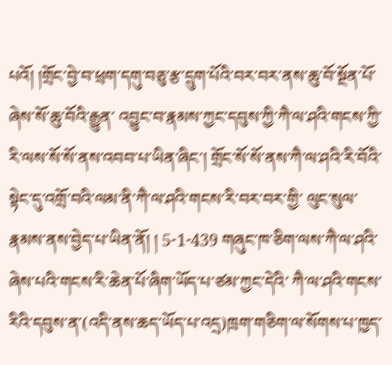པའོ། །གྲོང་བྱེ་བ་ཕྲག་དགུ་བཅུ་རྩ་དྲུག་པོའི་བར་བར་ནས་ཆུ་བོ་སྔོན་པོ་ཞེས་སོ་ཆུ་བོའི་རྒྱུན་ འབྱུང་བ་རྣམས་ཀྱང་དབུས་ཀྱི་ཀཻ་ལ་ཤའི་གངས་ཀྱི་རི་ལས་སོ་སོ་ནས་འབབ་པ་ཡིན་ཞིང་། གྲོང་སོ་སོ་ནས་ཀཻ་ལ་ཤའི་རི་བོའི་སྟེང་དུ་འགྲོ་བའི་ལམ་ནི་ཀཻ་ལ་ཤའི་གངས་རི་བར་བར་གྱི་ ལུང་སུལ་རྣམས་ནས་བྱེད་པ་ཡིན་ནོ། ། 5-1-439 གཞུང་ཁ་ཅིག་ལས་ཀཻ་ལ་ཤའི་ཞེས་པའི་གངས་རི་ཆེན་པོ་ཞིག་ཡོད་པ་ཙམ་ཀྱང་དེའི་ ཀཻ་ལ་ཤའི་གངས་རིའི་དབུས་ན་(འདི་ནས་ཆད་ཡོད་པ་འདྲ)ཁྲག་གཅིག་ལ་སོགས་པ་ཁྱད་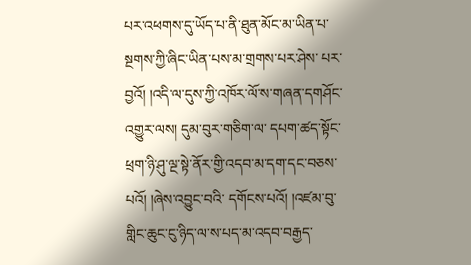པར་འཕགས་དུ་ཡོད་པ་ནི་ཐུན་མོང་མ་ཡིན་པ་སྔགས་ཀྱི་ཞིང་ཡིན་པས་མ་གྲགས་པར་ཤེས་ པར་བྱའོ། །འདི་ལ་དུས་ཀྱི་འཁོར་ལོ་ས་གཞན་དགཤོང་འགྱུར་ལས། དུམ་བུར་གཅིག་ལ་ དཔག་ཚད་སྟོང་ཕྲག་ཉི་ཤུ་ལྔ་སྟེ་ནོར་གྱི་འདབ་མ་དག་དང་བཅས་པའོ། །ཞེས་འབྱུང་བའི་ དགོངས་པའོ། །འཛམ་བུ་གླིང་ཆུང་ངུ་ཉིད་ལ་ས་པད་མ་འདབ་བརྒྱད་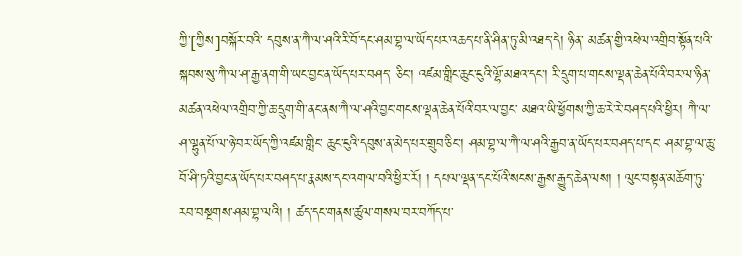ཀྱི་[ཀྱིས]བསྐོར་བའི་ དབུས་ན་ཀཻ་ལ་ཤའི་རི་བོ་དང་ཤམ་བྷ་ལ་ཡོད་པར་འཆད་པ་ནི་ཤིན་ཏུ་མི་འཐད་དེ། ཉིན་ མཚན་གྱི་འཕེལ་འགྲིབ་སྟོན་པའི་སྐབས་སུ་ཀཻ་ལ་ཤ་རྒྱ་ནག་གི་ཡང་བྱང་ན་ཡོད་པར་བཤད་ ཅིང་། འཛམ་གླིང་ཆུང་ངུའི་ལྷོ་མཐའ་དང་། རི་དྲུག་པ་གངས་ལྡན་ཆེན་པོའི་བར་ལ་ཉིན་ མཚན་འཕེལ་འགྲིབ་ཀྱི་ཆ་དྲུག་གི་ནང་ནས་ཀཻ་ལ་ཤའི་བྱང་གངས་ལྡན་ཆེན་པོའི་བར་ལ་བྱང་ མཐའ་ཡི་ཕྱོགས་ཀྱི་ཆ་རེ་རེ་བཤད་པའི་ཕྱིར། ཀཻ་ལ་ཤ་ལྷུན་པོ་ལ་ཉེ་བར་ཡོད་ཀྱི་འཛམ་གླིང་ ཆུང་ངུའི་དབུས་ན་མེད་པར་གྲུབ་ཅིང་། ཤམ་བྷ་ལ་ཀཻ་ལ་ཤའི་རྒྱབ་ན་ཡོད་པར་བཤད་པ་དང་ ཤམ་བྷ་ལ་ཆུ་བོ་ཤི་ཏའི་བྱང་ན་ཡོད་པར་བཤད་པ་རྣམས་དང་འགལ་བའི་ཕྱིར་རོ། ། དཔལ་ལྡན་དང་པོའི་སངས་རྒྱས་རྒྱུད་ཆེན་ལས། ། ལུང་བསྟན་མཆོག་ཏུ་རབ་བསྔགས་ཤམ་བྷ་ལའི། ། ཚད་དང་གནས་ཚུལ་གསལ་བར་བཀོད་པ་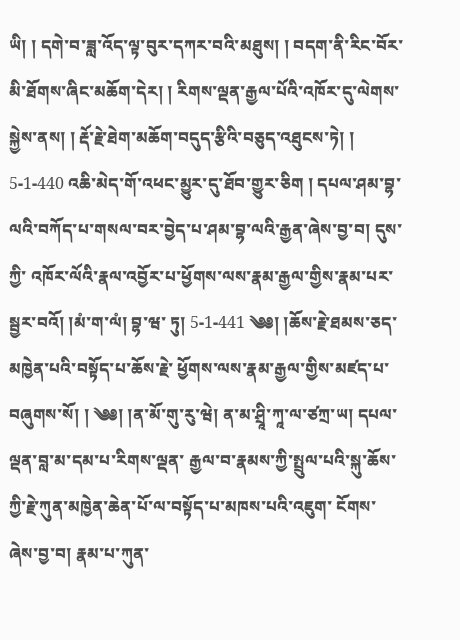ཡི། ། དགེ་བ་ཟླ་འོད་ལྟ་བུར་དཀར་བའི་མཐུས། ། བདག་ནི་རིང་བོར་མི་ཐོགས་ཞིང་མཆོག་དེར། ། རིགས་ལྡན་རྒྱལ་པོའི་འཁོར་དུ་ལེགས་སྐྱེས་ནས། ། རྡོ་རྗེ་ཐེག་མཆོག་བདུད་རྩིའི་བཅུད་འཐུངས་ཏེ། ། 5-1-440 འཆི་མེད་གོ་འཕང་མྱུར་དུ་ཐོབ་གྱུར་ཅིག ། དཔལ་ཤམ་བྷ་ལའི་བཀོད་པ་གསལ་བར་བྱེད་པ་ཤམ་བྷ་ལའི་རྒྱན་ཞེས་བྱ་བ། དུས་ཀྱི་ འཁོར་ལོའི་རྣལ་འབྱོར་པ་ཕྱོགས་ལས་རྣམ་རྒྱལ་གྱིས་རྣམ་པར་སྦྱར་བའོ། །མཾ་ག་ལཾ། བྷ་ཝ་ ཏུ། 5-1-441 ༄༅། །ཆོས་རྗེ་ཐམས་ཅད་མཁྱེན་པའི་བསྟོད་པ་ཆོས་རྗེ་ ཕྱོགས་ལས་རྣམ་རྒྱལ་གྱིས་མཛད་པ་ བཞུགས་སོ། ། ༄༅། །ན་མོ་གུ་རུ་ཝེ། ན་མ་ཤྲཱི་ཀཱ་ལ་ཙཀྲ་ཡ། དཔལ་ལྡན་བླ་མ་དམ་པ་རིགས་ལྡན་ རྒྱལ་བ་རྣམས་ཀྱི་སྤྲུལ་པའི་སྐུ་ཆོས་ཀྱི་རྗེ་ཀུན་མཁྱེན་ཆེན་པོ་ལ་བསྟོད་པ་མཁས་པའི་འཇུག་ ངོགས་ཞེས་བྱ་བ། རྣམ་པ་ཀུན་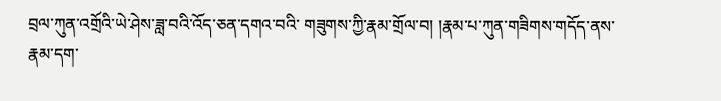བྲལ་ཀུན་འགྲོའི་ཡེ་ཤེས་ཟླ་བའི་འོད་ཅན་དགའ་བའི་ གཟུགས་ཀྱི་རྣམ་གྲོལ་བ། །རྣམ་པ་ཀུན་གཟིགས་གདོད་ནས་རྣམ་དག་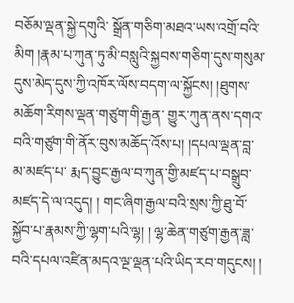བཅོམ་ལྡན་སྐྱེ་དགུའི་ སྒྲོན་གཅིག་མཐའ་ཡས་འགྲོ་བའི་མིག །རྣམ་པ་ཀུན་ཏུ་མི་བསླུའི་སྐྱབས་གཅིག་དུས་གསུམ་ དུས་མེད་དུས་ཀྱི་འཁོར་ལོས་བདག་ལ་སྐྱོངས། །ཐུགས་མཆོག་རིགས་ལྡན་གཙུག་གི་རྒྱན་ གྱུར་ཀུན་ནས་དགའ་བའི་གཙུག་གི་ནོར་བུས་མཆོད་འོས་པ། །དཔལ་ལྡན་བླ་མ་མཛད་པ་ རྨད་བྱུང་རྒྱལ་བ་ཀུན་གྱི་མཛད་པ་བསྒྲུབ་མཛད་དེ་ལ་འདུད། ། གང་ཞིག་རྒྱལ་བའི་སྲས་ཀྱི་ཐུ་བོ་སྐྱོབ་པ་རྣམས་ཀྱི་ལྷག་པའི་ལྷ། ། ལྷ་ཆེན་གཙུག་རྒྱན་ཟླ་བའི་དཔལ་འཛིན་མདའ་ལྔ་ལྡན་པའི་ཡིད་རབ་གདུངས། །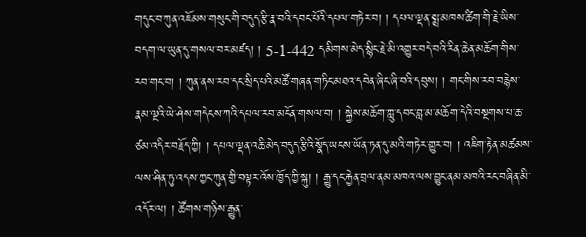གདུང་བ་ཀུན་འཇོམས་གསུང་གི་བདུད་རྩི་རྣ་བའི་དབང་པོའི་དཔལ་གཏེར་བ། ། དཔལ་ལྡན་སྨྲ་མཁས་ཚིག་གི་རྗེ་ཡིས་བདག་ལ་ཡུན་དུ་གསལ་བར་མཛད། ། 5-1-442 དམིགས་མེད་སྙིང་རྗེ་མི་འགྱུར་བདེ་བའི་རིན་ཆེན་མཆོག་གིས་རབ་གང་བ། ། ཀུན་ནས་རབ་དང་སྲིད་པའི་མཚོ་གཞན་གཏིང་མཐའ་དབེན་ཞིང་ཞི་བའི་དབུས། ། གང་གིས་རབ་བརྙེས་རྣམ་ལྔའི་ཡེ་ཤེས་གདེངས་ཀའི་དཔལ་རབ་མངོན་གསལ་བ། ། སྐྱེས་མཆོག་ཀླུ་དབང་བླ་མ་མཆོག་དེའི་བསྔགས་པ་ཆ་ཙམ་འདིར་བརྗོད་ཀྱི། ། དཔལ་ལྡན་འཆི་མེད་བདུད་རྩིའི་སྣོད་ཡངས་ཡོན་ཏན་དུ་མའི་གཏེར་གྱུར་བ། ། འཇིག་རྟེན་མཚམས་ལས་ཤིན་ཏུ་འདས་ཀྱང་ཀུན་གྱི་བལྟར་འོས་ཁྱོད་ཀྱི་སྐུ། ། རྒྱུ་དང་རྐྱེན་བྲལ་ནམ་མཁའ་ལས་བྱུང་ནམ་མཁའི་རང་བཞིན་མི་འདོར་ལ། ། ཚོགས་གཉིས་རྒྱུན་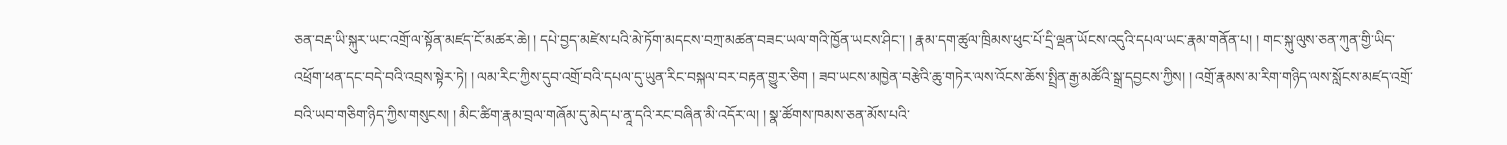ཅན་བརྡ་ཡི་སྐུར་ཡང་འགྲོ་ལ་སྟོན་མཛད་ངོ་མཚར་ཆེ། ། དཔེ་བྱད་མཛེས་པའི་མེ་ཏོག་མདངས་བཀྲ་མཚན་བཟང་ཡལ་གའི་ཁྱོན་ཡངས་ཤིང་། ། རྣམ་དག་ཚུལ་ཁྲིམས་ཕུང་པོ་དྲི་ལྡན་ཡོངས་འདུའི་དཔལ་ཡང་རྣམ་གནོན་པ། ། གང་སྐུ་ལུས་ཅན་ཀུན་གྱི་ཡིད་འཕྲོག་ཕན་དང་བདེ་བའི་འབྲས་སྟེར་ཏེ། ། ལམ་རིང་ཀྱིས་དུབ་འགྲོ་བའི་དཔལ་དུ་ཡུན་རིང་བསྐལ་བར་བརྟན་གྱུར་ཅིག ། ཟབ་ཡངས་མཁྱེན་བརྩེའི་ཆུ་གཏེར་ལས་འོངས་ཆོས་སྤྲིན་རྒྱ་མཚོའི་སྒྲ་དབྱངས་ཀྱིས། ། འགྲོ་རྣམས་མ་རིག་གཉིད་ལས་སློངས་མཛད་འགྲོ་བའི་ཡབ་གཅིག་ཉིད་ཀྱིས་གསུངས། ། མིང་ཚིག་རྣམ་བྲལ་གཞོམ་དུ་མེད་པ་ནཱ་དའི་རང་བཞིན་མི་འདོར་ལ། ། སྣ་ཚོགས་ཁམས་ཅན་མོས་པའི་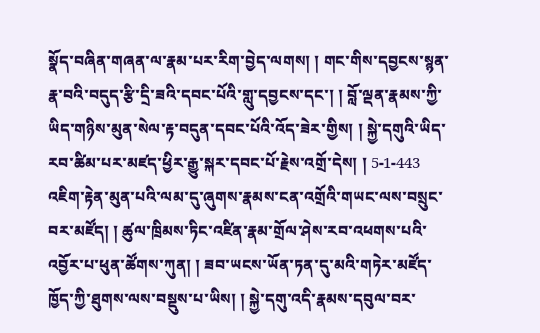སྣོད་བཞིན་གཞན་ལ་རྣམ་པར་རིག་བྱེད་ལགས། ། གང་གིས་དབྱངས་སྙན་རྣ་བའི་བདུད་རྩི་དྲི་ཟའི་དབང་པོའི་གླུ་དབྱངས་དང་། ། བློ་ལྡན་རྣམས་ཀྱི་ཡིད་གཉིས་མུན་སེལ་རྟ་བདུན་དབང་པོའི་འོད་ཟེར་གྱིས། ། སྐྱེ་དགུའི་ཡིད་རབ་ཚིམ་པར་མཛད་ཕྱིར་རྒྱུ་སྐར་དབང་པོ་རྗེས་འགྲོ་དེས། ། 5-1-443 འཇིག་རྟེན་མུན་པའི་ལམ་དུ་ཞུགས་རྣམས་ངན་འགྲོའི་གཡང་ལས་བསྲུང་བར་མཛོད། ། ཚུལ་ཁྲིམས་ཏིང་འཛིན་རྣམ་གྲོལ་ཤེས་རབ་འཕགས་པའི་འབྱོར་པ་ཕུན་ཚོགས་ཀུན། ། ཟབ་ཡངས་ཡོན་ཏན་དུ་མའི་གཏེར་མཛོད་ཁྱོད་ཀྱི་ཐུགས་ལས་བསྡུས་པ་ཡིས། ། སྐྱེ་དགུ་འདི་རྣམས་དབུལ་བར་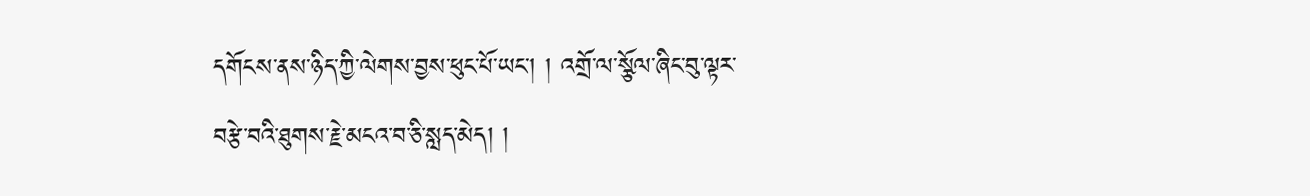དགོངས་ནས་ཉིད་ཀྱི་ལེགས་བྱས་ཕུང་པོ་ཡང་། ། འགྲོ་ལ་སྩོལ་ཞིང་བུ་ལྟར་བརྩེ་བའི་ཐུགས་རྗེ་མངའ་བ་ཅི་སླད་མེད། །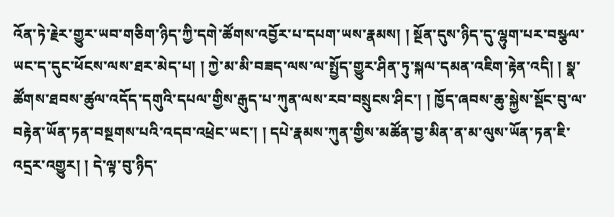འོན་ཏེ་རྗེར་གྱུར་ཡབ་གཅིག་ཉིད་ཀྱི་དགེ་ཚོགས་འབྱོར་པ་དཔག་ཡས་རྣམས། ། སྔོན་དུས་ཉིད་དུ་ལྷུག་པར་བསྩལ་ཡང་ད་དུང་ཕོངས་ལས་ཐར་མེད་པ། ། ཀྱེ་མ་མི་བཟད་ལས་ལ་སྤྱོད་གྱུར་ཤིན་ཏུ་སྐལ་དམན་འཇིག་རྟེན་འདི། ། སྣ་ཚོགས་ཐབས་ཚུལ་འདོད་དགུའི་དཔལ་གྱིས་རྒུད་པ་ཀུན་ལས་རབ་བསྲུངས་ཤིང་། ། ཁྱོད་ཞབས་ཆུ་སྐྱེས་སྡོང་བུ་ལ་བརྟེན་ཡོན་ཏན་བསྔགས་པའི་འདབ་འཕྲེང་ཡང་། ། དཔེ་རྣམས་ཀུན་གྱིས་མཚོན་བྱ་མིན་ན་མ་ལུས་ཡོན་ཏན་ཇི་འདྲར་འགྱུར། ། དེ་ལྟ་བུ་ཉིད་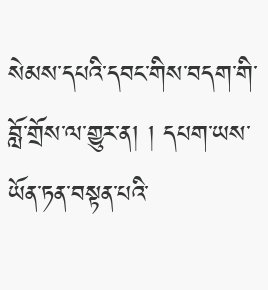སེམས་དཔའི་དབང་གིས་བདག་གི་བློ་གྲོས་ལ་གྱུར་ན། ། དཔག་ཡས་ཡོན་ཏན་བསྟན་པའི་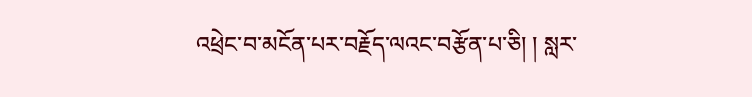འཕྲེང་བ་མངོན་པར་བརྗོད་ལའང་བརྩོན་པ་ཅི། ། སླར་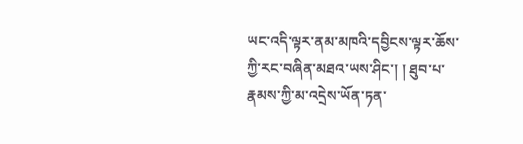ཡང་འདི་ལྟར་ནམ་མཁའི་དབྱིངས་ལྟར་ཆོས་ཀྱི་རང་བཞིན་མཐའ་ཡས་ཤིང་། ། ཐུབ་པ་རྣམས་ཀྱི་མ་འདྲེས་ཡོན་ཏན་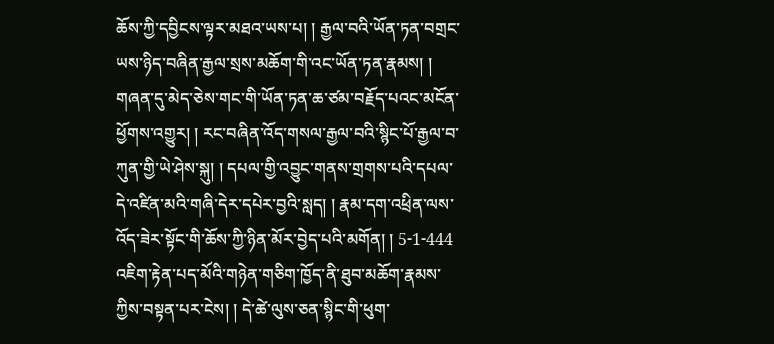ཆོས་ཀྱི་དབྱིངས་ལྟར་མཐའ་ཡས་པ། ། རྒྱལ་བའི་ཡོན་ཏན་བགྲང་ཡས་ཉིད་བཞིན་རྒྱལ་སྲས་མཆོག་གི་འང་ཡོན་ཏན་རྣམས། ། གཞན་དུ་མེད་ཅེས་གང་གི་ཡོན་ཏན་ཆ་ཙམ་བརྗོད་པའང་མངོན་ཕྱོགས་འགྱུར། ། རང་བཞིན་འོད་གསལ་རྒྱལ་བའི་སྙིང་པོ་རྒྱལ་བ་ཀུན་གྱི་ཡེ་ཤེས་སྐུ། ། དཔལ་གྱི་འབྱུང་གནས་གྲགས་པའི་དཔལ་དེ་འཛིན་མའི་གཞི་དེར་དཔེར་བྱའི་སླད། ། རྣམ་དག་འཕྲིན་ལས་འོད་ཟེར་སྟོང་གི་ཆོས་ཀྱི་ཉིན་མོར་བྱེད་པའི་མགོན། ། 5-1-444 འཇིག་རྟེན་པད་མོའི་གཉེན་གཅིག་ཁྱོད་ནི་ཐུབ་མཆོག་རྣམས་ཀྱིས་བསྟན་པར་ངེས། ། དེ་ཚེ་ལུས་ཅན་སྙིང་གི་ཕུག་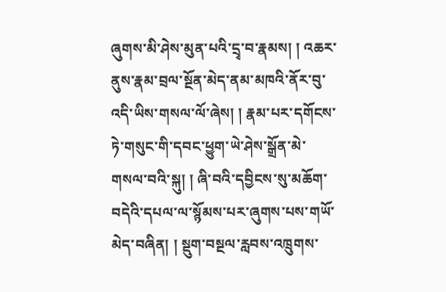ཞུགས་མི་ཤེས་མུན་པའི་དྲྭ་བ་རྣམས། ། འཆར་ནུས་རྣམ་བྲལ་སྔོན་མེད་ནམ་མཁའི་ནོར་བུ་འདི་ཡིས་གསལ་ལོ་ཞེས། ། རྣམ་པར་དགོངས་ཏེ་གསུང་གི་དབང་ཕྱུག་ཡེ་ཤེས་སྒྲོན་མེ་གསལ་བའི་སྐུ། ། ཞི་བའི་དབྱིངས་སུ་མཆོག་བདེའི་དཔལ་ལ་སྙོམས་པར་ཞུགས་པས་གཡོ་མེད་བཞིན། ། སྡུག་བསྔལ་རླབས་འཁྲུགས་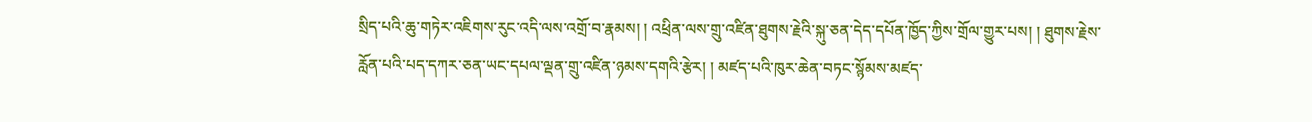སྲིད་པའི་ཆུ་གཏེར་འཇིགས་རུང་འདི་ལས་འགྲོ་བ་རྣམས། ། འཕྲིན་ལས་གྲུ་འཛིན་ཐུགས་རྗེའི་སྐུ་ཅན་དེད་དཔོན་ཁྱོད་ཀྱིས་གྲོལ་གྱུར་པས། ། ཐུགས་རྗེས་རློན་པའི་པད་དཀར་ཅན་ཡང་དཔལ་ལྡན་གྲུ་འཛིན་ཉམས་དགའི་རྩེར། ། མཛད་པའི་ཁུར་ཆེན་བཏང་སྙོམས་མཛད་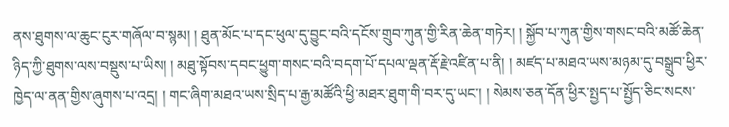ནས་ཐུགས་ལ་ཆུང་ངུར་གཞོལ་བ་སྙམ། ། ཐུན་མོང་པ་དང་ཕུལ་དུ་བྱུང་བའི་དངོས་གྲུབ་ཀུན་གྱི་རིན་ཆེན་གཏེར། ། སྐྱོབ་པ་ཀུན་གྱིས་གསང་བའི་མཚོ་ཆེན་ཉིད་ཀྱི་ཐུགས་ལས་བསྡུས་པ་ཡིས། ། མཐུ་སྟོབས་དབང་ཕྱུག་གསང་བའི་བདག་པོ་དཔལ་ལྡན་རྡོ་རྗེ་འཛིན་པ་ནི། ། མཛད་པ་མཐའ་ཡས་མཉམ་དུ་བསྒྲུབ་ཕྱིར་ཁྱེད་ལ་ནན་གྱིས་ཞུགས་པ་འདྲ། ། གང་ཞིག་མཐའ་ཡས་སྲིད་པ་རྒྱ་མཚོའི་ཕྱི་མཐར་ཐུག་གི་བར་དུ་ཡང་། ། སེམས་ཅན་དོན་ཕྱིར་སྤྱད་པ་སྤྱོད་ཅིང་སངས་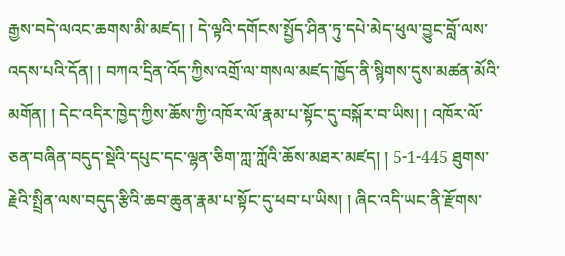རྒྱས་བདེ་ལའང་ཆགས་མི་མཛད། ། དེ་ལྟའི་དགོངས་སྤྱོད་ཤིན་ཏུ་དཔེ་མེད་ཕུལ་བྱུང་བློ་ལས་འདས་པའི་དོན། ། བཀའ་དྲིན་འོད་ཀྱིས་འགྲོ་ལ་གསལ་མཛད་ཁྱོད་ནི་སྙིགས་དུས་མཚན་མོའི་མགོན། ། དེང་འདིར་ཁྱེད་ཀྱིས་ཆོས་ཀྱི་འཁོར་ལོ་རྣམ་པ་སྟོང་དུ་བསྐོར་བ་ཡིས། ། འཁོར་ལོ་ཅན་བཞིན་བདུད་སྡེའི་དཔུང་དང་ལྷན་ཅིག་ཀླ་ཀློའི་ཆོས་མཐར་མཛད། ། 5-1-445 ཐུགས་རྗེའི་སྤྲིན་ལས་བདུད་རྩིའི་ཆབ་ཆུན་རྣམ་པ་སྟོང་དུ་ཕབ་པ་ཡིས། ། ཞིང་འདི་ཡང་ནི་རྫོགས་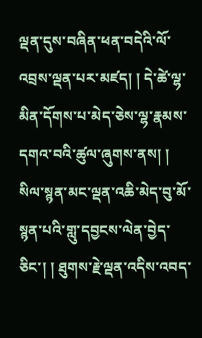ལྡན་དུས་བཞིན་ཕན་བདེའི་ལོ་འབྲས་ལྡན་པར་མཛད། ། དེ་ཚེ་ལྷ་མིན་དོགས་པ་མེད་ཅེས་ལྷ་རྣམས་དགའ་བའི་ཚུལ་ཞུགས་ནས། ། སིལ་སྙན་མང་ལྡན་འཆི་མེད་བུ་མོ་སྙན་པའི་གླུ་དབྱངས་ལེན་བྱེད་ཅིང་། ། ཐུགས་རྗེ་ལྡན་འདིས་འབད་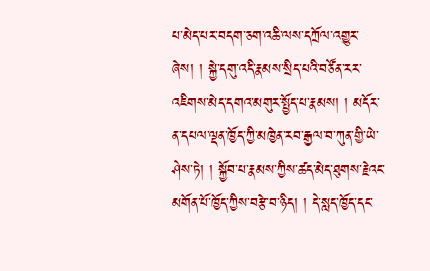པ་མེད་པར་བདག་ཅག་འཆི་ལས་དཀྲོལ་འགྱུར་ཞེས། ། སྐྱེ་དགུ་འདི་རྣམས་སྲིད་པའི་བཙོན་རར་འཇིགས་མེད་དགའ་མགུར་སྤྱོད་པ་རྣམས། ། མདོར་ན་དཔལ་ལྡན་ཁྱོད་ཀྱི་མཁྱེན་རབ་རྒྱལ་བ་ཀུན་གྱི་ཡེ་ཤེས་ཏེ། ། སྐྱོབ་པ་རྣམས་ཀྱིས་ཚད་མེད་ཐུགས་རྗེའང་མགོན་པོ་ཁྱོད་ཀྱིས་བརྩེ་བ་ཉིད། ། དེ་སླད་ཁྱོད་དང་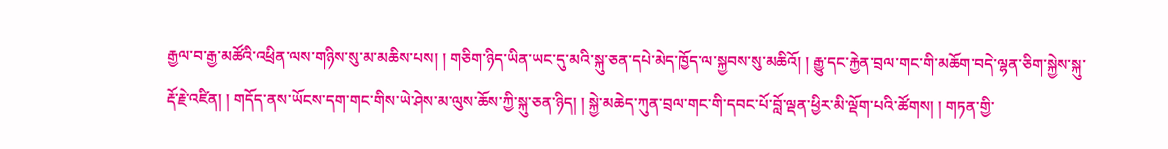རྒྱལ་བ་རྒྱ་མཚོའི་འཕྲིན་ལས་གཉིས་སུ་མ་མཆིས་པས། ། གཅིག་ཉིད་ཡིན་ཡང་དུ་མའི་སྐུ་ཅན་དཔེ་མེད་ཁྱོད་ལ་སྐྱབས་སུ་མཆིའོ། ། རྒྱུ་དང་རྐྱེན་བྲལ་གང་གི་མཆོག་བདེ་ལྷན་ཅིག་སྐྱེས་སྐུ་རྡོ་རྗེ་འཛིན། ། གདོད་ནས་ཡོངས་དག་གང་གིས་ཡེ་ཤེས་མ་ལུས་ཆོས་ཀྱི་སྐུ་ཅན་ཉིད། ། སྐྱེ་མཆེད་ཀུན་བྲལ་གང་གི་དབང་པོ་བློ་ལྡན་ཕྱིར་མི་ལྡོག་པའི་ཚོགས། ། གཏན་གྱི་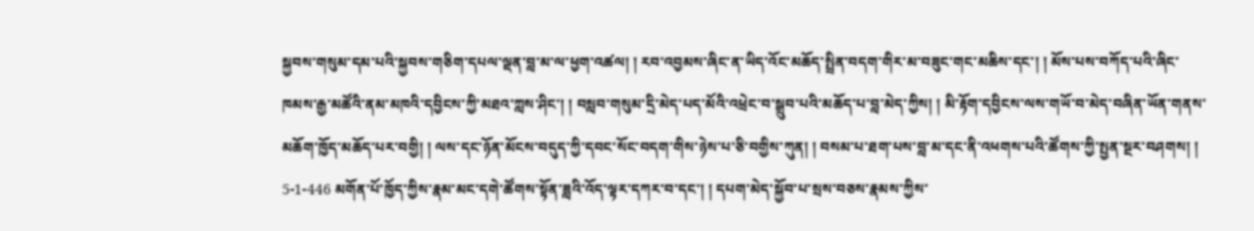སྐྱབས་གསུམ་དམ་པའི་སྐྱབས་གཅིག་དཔལ་ལྡན་བླ་མ་ལ་ཕྱག་འཚལ། ། རབ་འབྱམས་ཞིང་ན་ཡིད་འོང་མཆོད་སྤྲིན་བདག་གིར་མ་བཟུང་གང་མཆིས་དང་། ། མོས་པས་བཀོད་པའི་ཞིང་ཁམས་རྒྱ་མཚོའི་ནམ་མཁའི་དབྱིངས་ཀྱི་མཐའ་ཀླས་ཤིང་། ། བསླབ་གསུམ་དྲི་མེད་པད་མོའི་འཕྲེང་བ་སྒྲུབ་པའི་མཆོད་པ་བླ་མེད་ཀྱིས། ། མི་རྟོག་དབྱིངས་ལས་གཡོ་བ་མེད་བཞིན་ཡོན་གནས་མཆོག་ཁྱོད་མཆོད་པར་བགྱི། ། ལས་དང་ཉོན་མོངས་བདུད་ཀྱི་དབང་སོང་བདག་གིས་ཉེས་པ་ཅི་བགྱིས་ཀུན། ། བསམ་པ་ཐག་པས་བླ་མ་དང་ནི་འཕགས་པའི་ཚོགས་ཀྱི་སྤྱན་སྔར་བཤགས། ། 5-1-446 མགོན་པོ་ཁྱོད་ཀྱིས་རྣམ་མང་དགེ་ཚོགས་སྟོན་ཟླའི་འོད་ལྟར་དཀར་བ་དང་། ། དཔག་མེད་སྐྱོབ་པ་སྲས་བཅས་རྣམས་ཀྱིས་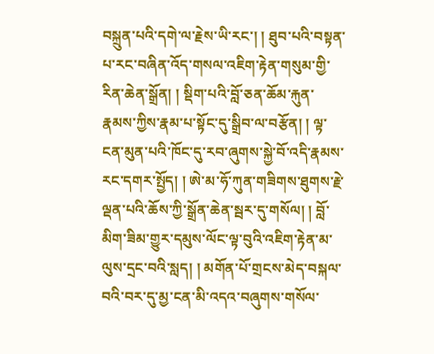བསྐྲུན་པའི་དགེ་ལ་རྗེས་ཡི་རང་། ། ཐུབ་པའི་བསྟན་པ་རང་བཞིན་འོད་གསལ་འཇིག་རྟེན་གསུམ་གྱི་རིན་ཆེན་སྒྲོན། ། སྡིག་པའི་བློ་ཅན་ཆོམ་རྐུན་རྣམས་ཀྱིས་རྣམ་པ་སྟོང་དུ་སྒྲིབ་ལ་བརྩོན། ། ལྟ་ངན་མུན་པའི་ཁོང་དུ་རབ་ཞུགས་སྐྱེ་བོ་འདི་རྣམས་རང་དགར་སྤྱོད། ། ཨེ་མ་ཧོ་ཀུན་གཟིགས་ཐུགས་རྗེ་ལྡན་པའི་ཆོས་ཀྱི་སྒྲོན་ཆེན་སྦར་དུ་གསོལ། ། བློ་མིག་ཟིམ་གྱུར་དམུས་ལོང་ལྟ་བུའི་འཇིག་རྟེན་མ་ལུས་དྲང་བའི་སླད། ། མགོན་པོ་གྲངས་མེད་བསྐལ་བའི་བར་དུ་མྱ་ངན་མི་འདའ་བཞུགས་གསོལ་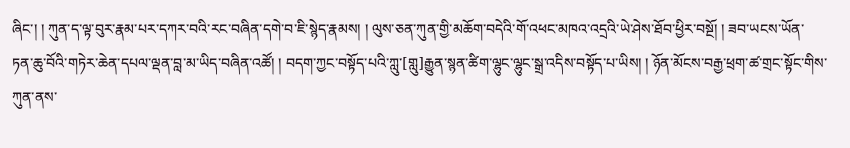ཞིང་། ། ཀུན་ད་ལྟ་བུར་རྣམ་པར་དཀར་བའི་རང་བཞིན་དགེ་བ་ཇི་སྙེད་རྣམས། ། ལུས་ཅན་ཀུན་གྱི་མཆོག་བདེའི་གོ་འཕང་མཁའ་འདྲའི་ཡེ་ཤེས་ཐོབ་ཕྱིར་བསྔོ། ། ཟབ་ཡངས་ཡོན་ཏན་ཆུ་བོའི་གཏེར་ཆེན་དཔལ་ལྡན་བླ་མ་ཡིད་བཞིན་འཚོ། ། བདག་ཀྱང་བསྟོད་པའི་ཀླུ་[གླུ]རྒྱུན་སྙན་ཚིག་ལྷུང་ལྷུང་སྒྲ་འདིས་བསྟོད་པ་ཡིས། ། ཉོན་མོངས་བརྒྱ་ཕྲག་ཚ་གྲང་སྟོང་གིས་ཀུན་ནས་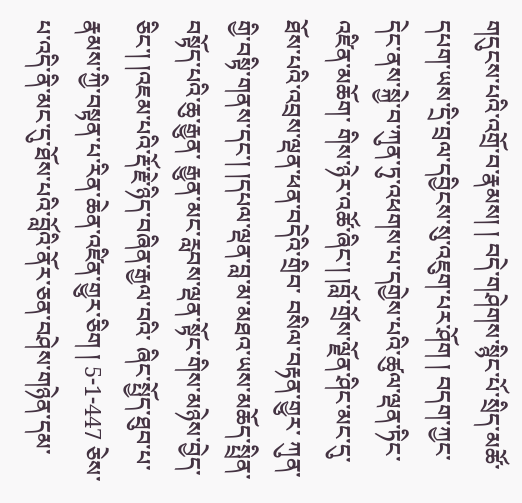གདུངས་པའི་འགྲོ་བ་རྣམས། ། བདེ་གཤེགས་སྙིང་པོ་སྲིད་མཚོ་དཔག་ཡས་དྲི་བྲལ་དབྱིངས་སུ་འཇུག་པར་ཤོག ། བདག་ཀྱང་དེང་ནས་སྐྱེ་བ་ཀུན་ཏུ་འཕགས་པ་དགྱེས་པའི་ཚུལ་ལྡན་ཏིང་འཛིན་མཆོག་ གིས་ཉེར་འཚོ་ཞིང་། །བློ་གྲོས་ལྗོན་ཤིང་མང་དུ་ཐོས་པའི་འབྲས་ལྡན་ཕན་བདེའི་གྲིབ་ བསིལ་བརྟན་གྱུར་ ཀུན་གྱི་བསྟི་གནས་དང་། །དཔལ་ལྡན་བླ་མ་མཐའ་ཡས་མཆོད་སྤྲིན་བསྟོད་པའི་ཆུ་རྒྱུན་ རྒྱུན་མང་རླབས་ལྡན་སྟོང་གིས་མཉེས་བྱེད་ཅིང་། །འཇམ་པའི་རྡོ་རྗེ་ཉིད་བཞིན་རྒྱལ་བའི་ ཞིང་སྤྱོད་ཐུབ་པ་རྣམས་ཀྱི་བསྟན་པ་རིན་ཆེན་འཛིན་གྱུར་ཅིག ། 5-1-447 ཅེས་པ་འདི་ནི་མང་དུ་ཐོས་པའི་བློའི་ནོར་ཅན་བཤེས་གཉེན་དམ་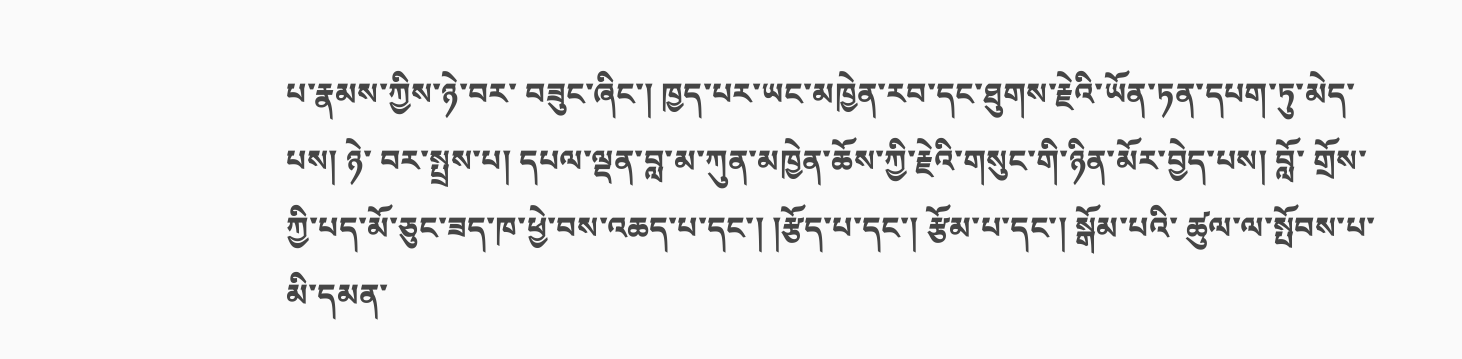པ་རྣམས་ཀྱིས་ཉེ་བར་ བཟུང་ཞིང་། ཁྱད་པར་ཡང་མཁྱེན་རབ་དང་ཐུགས་རྗེའི་ཡོན་ཏན་དཔག་ཏུ་མེད་པས། ཉེ་ བར་སྤྲས་པ། དཔལ་ལྡན་བླ་མ་ཀུན་མཁྱེན་ཆོས་ཀྱི་རྗེའི་གསུང་གི་ཉིན་མོར་བྱེད་པས། བློ་ གྲོས་ཀྱི་པད་མོ་ཅུང་ཟད་ཁ་ཕྱེ་བས་འཆད་པ་དང་། །རྩོད་པ་དང་། རྩོམ་པ་དང་། སྒོམ་པའི་ ཚུལ་ལ་སྤོབས་པ་མི་དམན་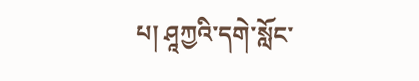པ། ཤཱཀྱའི་དགེ་སློང་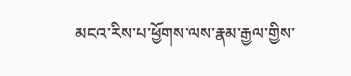མངའ་རིས་པ་ཕྱོགས་ལས་རྣམ་རྒྱལ་གྱིས་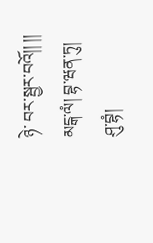ཉེ་ བར་སྦྱར་བའོ།། །། མངྒ་ལཾ། བྷ་ཝན་ཏུ། ཤུ་བྷཾ།